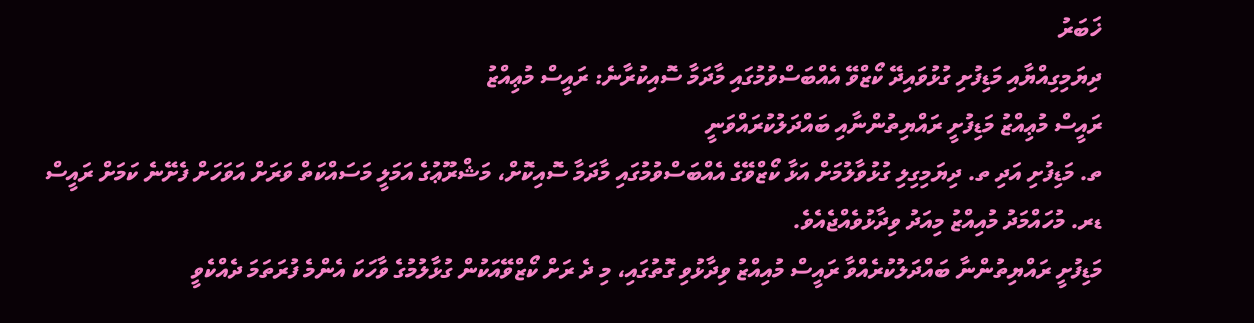ޚަބަރު
ދިޔަމިގިއްޔާއި މަޑިފުށި ގުޅުވައިދޭ ކޯޒްވޭ އެއްބަސްވުމުގައި މާދަމާ ސޮއިކުރާނެ: ރައީސް މުޢިއްޒު
ރައީސް މުޢިއްޒު މަޑިފުށީ ރައްޔިތުންނާއި ބައްދަލުކުރައްވަނީ
ތ. މަޑިފުށި އަދި ތ. ދިޔަމިގިލި ގުޅުވާލުމަށް އަޅާ ކޯޒްވޭގެ އެއްބަސްވުމުގައި މާދަމާ ސޮއިކޮށް، މަޝްރޫޢުގެ އަމަލީ މަސައްކަތް ވަރަށް އަވަހަށް ފެށޭނެ ކަމަށް ރައީސް ޑރ. މުހައްމަދު މުއިއްޒު މިއަދު ވިދާޅުވެއްޖެއެވެ.
މަޑިފުށީ ރައްޔިތުންނާ ބައްދަލުކުރެއްވާ ރައީސް މުއިއްޒު ވިދާޅުވި ގޮތުގައި، މި ދެ ރަށް ކޯޒްވޭއަކުން ގުޅާލުމުގެ ވާހަކަ އެންމެ ފުރަތަމަ ދެއްކެވީ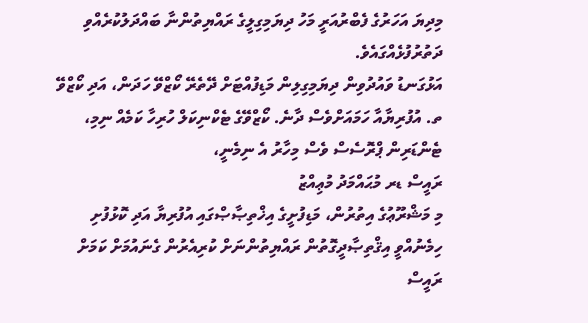މިދިޔަ އަހަރުގެ ފެބްރުއަރީ މަހު ދިޔަމިގިލީގެ ރައްޔިތުންނާ ބައްދަލުކުރެއްވި ދަތުރުފުޅެއްގައެވެ.
އަޅުގަނޑު ވައުދުވިން ދިޔަމިގިލިން މަޑިފުއްޓަށް ދޭތެރޭ ކޯޒްވޭ ހަދަން، އަދި ކޯޒްވޭ ތ. އުފުރިޔާއާ ހަމައަށްވެސް ދާނެ. ކޯޒްވޭގެ ޓެކްނިކަލް ހުރިހާ ކަމެއް ނިމި، ޓެންޑަރިން ޕްރޮސެސް ވެސް މިހާރު އެ ނިމެނީ،
ރައީސް ޑރ މުޙައްމަދު މުޢިއްޒު
މި މަޝްރޫޢުގެ އިތުރުން، މަޑިފުށީގެ އިޚްތިޞާޞްގައި އުފުރިޔާ އަދި ކޮޅުފުށި ހިމެނުއްވީ އިޤްތިޞާދީގޮތުން ރައްޔިތުންނަށް ކުރިއެރުން ގެނައުމަށް ކަމަށް ރައީސް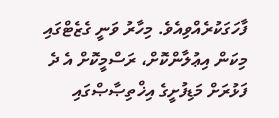ފާހަގަކުރެއްވިއެވެ. މިހާރު ވަނީ ގެޒެޓްގައި މިކަން އިޢުލާންކޮށް، ރަސްމީކޮށް އެ ދެ ފަޅުރަށް މަޑިފުށީގެ އިޚްތިޞާޞްގައި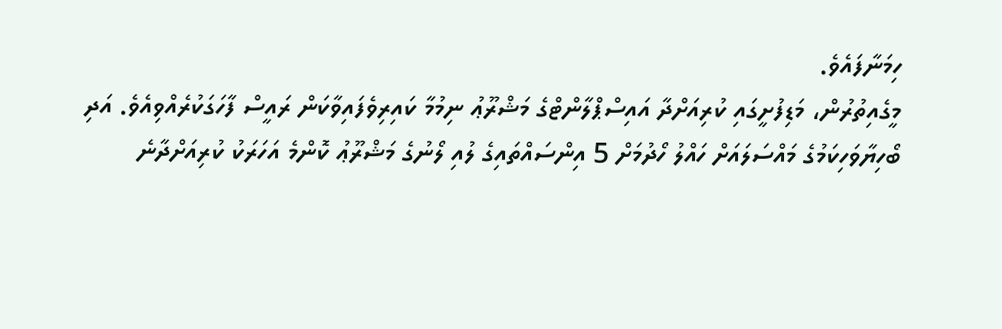ހިމަނާފައެވެ.
މީގެއިތުރުން، މަޑިފުށީގައި ކުރިއަށްދާ އައިސްޕްލާންޓްގެ މަޝްރޫޢު ނިމުމާ ކައިރިވެފައިވާކަން ރައީސް ފާހަގަކުރެއްވިއެވެ. އަދި ބޯހިޔާވަހިކަމުގެ މައްސަލައަށް ހައްލު ހޯދުމަށް 5 އިންސައްތައިގެ ލުއި ލޯނުގެ މަޝްރޫޢު ކޮންމެ އަހަރަކު ކުރިއަށްދާނެ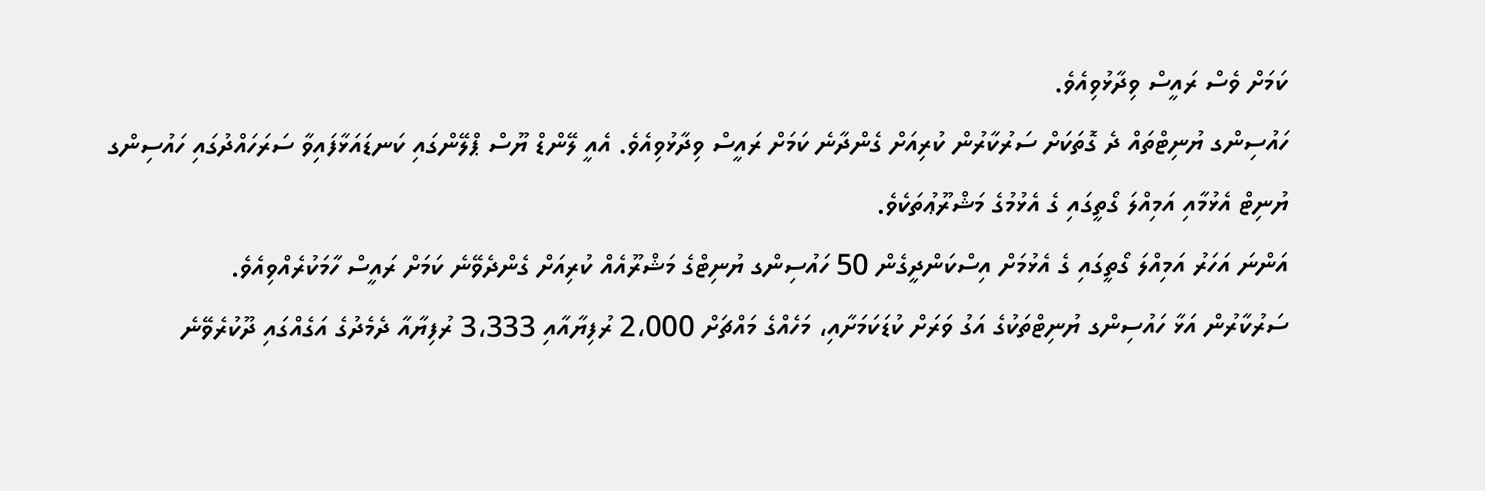ކަމަށް ވެސް ރައީސް ވިދާޅުވިއެވެ.
ހައުސިންގ ޔުނިޓްތައް ދެ ގޮތަކަށް ސަރުކާރުން ކުރިއަށް ގެންދާނެ ކަމަށް ރައީސް ވިދާޅުވިއެވެ. އެއީ ލޭންޑް ޔޫސް ޕްލޭންގައި ކަނޑައަޅާފައިވާ ސަރަހައްދުގައި ހައުސިންގ ޔުނިޓް އެޅުމާއި އަމިއްލަ ގޯތީގައި ގެ އެޅުމުގެ މަޝްރޫޢުތަކެވެ.
އަންނަ އަހަރު އަމިއްލަ ގޯތީގައި ގެ އެޅުމަށް އިސްކަންދީގެން 50 ހައުސިންގ ޔުނިޓްގެ މަޝްރޫއެއް ކުރިއަށް ގެންދެވޭނެ ކަމަށް ރައީސް ހާމަކުރެއްވިއެވެ.
ސަރުކާރުން އަޅާ ހައުސިންގ ޔުނިޓްތަކުގެ އަގު ވަރަށް ކުޑަކަމަށާއި، މަހެއްގެ މައްޗަށް 2،000 ރުފިޔާއާއި 3،333 ރުފިޔާއާ ދެމެދުގެ އަގެއްގައި ދޫކުރެވޭނެ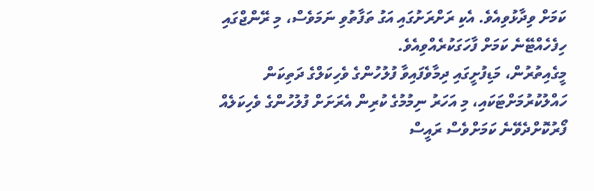ކަމަށް ވިދާޅުވިއެވެ. އެކި ރަށްރަށުގައި އަގު ތަފާތުވި ނަމަވެސް، މި ރޭންޖްގައި ހިފެހެއްޓޭނެ ކަމަށް ފާހަގަކުރެއްވިއެވެ.
މީގެއިތުރުން، މަޑިފުށީގައި ދިމާވެފައިވާ ފުލުހުންގެ ވެހިކަލްގެ ދަތިކަން ހައްލުކުރުމަށްޓަކައި، މި އަހަރު ނިމުމުގެ ކުރިން އެރަށަށް ފުލުހުންގެ ވެހިކަލެއް ފޯރުކޮށްދެވޭނެ ކަމަށްވެސް ރައީސް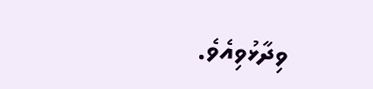ވިދާޅުވިއެވެ.